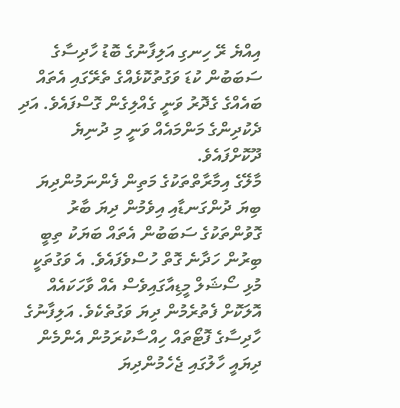އިއްޔެ ރޭ ހިނގި އަލިފާނުގެ ބޮޑު ހާދިސާގެ ސަބަބުން ކުޑަ ވަގުތުކޮޅެއްގެ ތެރޭގައި އެތައް ބައެއްގެ ގެދޮރު ވަނީ ގެއްލިގެން ގޮސްފައެވެ. އަދި ދެކުދިންގެ މަންމައެއް ވަނީ މި ދުނިޔެ ދޫކޮށްފައެވެ.
މާލޭގެ އިމާރާތްތަކުގެ މަތިން ފެންނަމުންދިޔަ ބިޔަ ދުންގަނޑާއި އިވެމުން ދިޔަ ބާރު ގޮވުންތަކުގެ ސަބަބުން އެތައް ބަޔަކު ތިބީ ބިރުން ހަދާނެ ގޮތް ހުސްވެފައެވެ. އެ ވަގުތަކީ މުޅި ސޯޝަލް މީޑިއާގައިވެސް އެއް ވާހަކައެއް އޮލަކޮށް ފެތުރެމުން ދިޔަ ވަގުތެކެވެ. އަލިފާނުގެ ހާދިސާގެ ފޮޓޯތައް ހިއްސާކުރަމުން އެންމެން ދިޔައީ ހާލުގައި ޖެހެމުންދިޔަ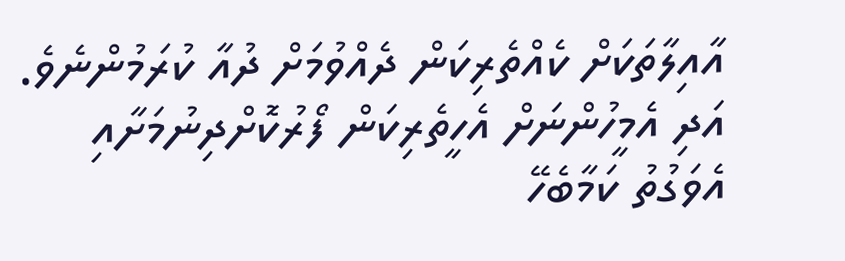އާއިލާތަކަށް ކެއްތެރިކަން ދެއްވުމަށް ދުއާ ކުރަމުންނެވެ. އަދި އެމީހުންނަށް އެހީތެރިކަން ފޯރުކޮށްދިނުމަށާއި އެވަގުތު ކަމާބެހޭ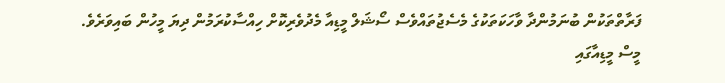ފަރާތްތަކުން ބުނަމުންދާ ވާހަކަތަކުގެ މެސެޖުތައްވެސް ސޯޝަލް މީޑިއާ މެދުވެރިކޮށް ހިއްސާކުރަމުން ދިޔަ މީހުން ބައިވަރެވެ.
މީސް މީޑިއާގައި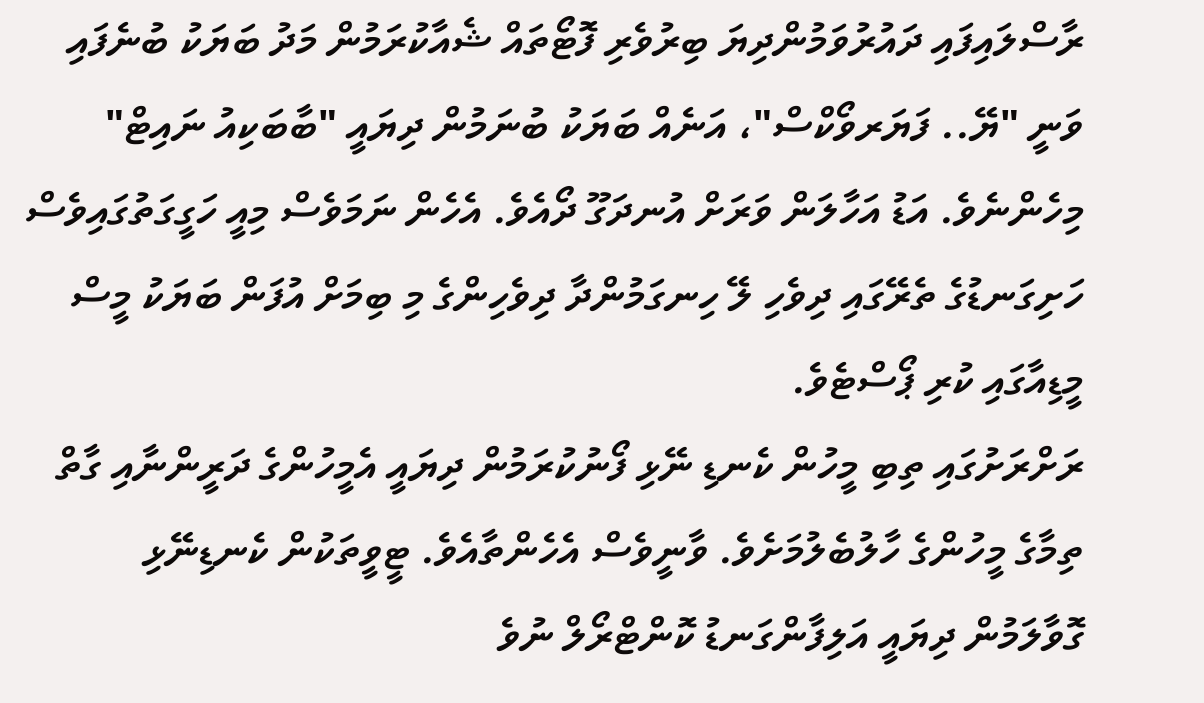ރާސްލައިފައި ދައުރުވަމުންދިޔަ ބިރުވެރި ފޮޓޯތައް ޝެއާކުރަމުން މަދު ބަޔަކު ބުނެފައި ވަނީ "ޔޭ.. ފަޔަރވޯކްސް"، އަނެއް ބަޔަކު ބުނަމުން ދިޔައީ "ބާބަކިއު ނައިޓް" މިހެންނެވެ. އަޑު އަހާލަން ވަރަށް އުނދަގޫ ދޯއެވެ. އެހެން ނަމަވެސް މިއީ ހަގީގަތުގައިވެސް ހަށިގަނޑުގެ ތެރޭގައި ދިވެހި ލޭ ހިނގަމުންދާ ދިވެހިންގެ މި ބިމަށް އުފަން ބަޔަކު މީސް މީޑިއާގައި ކުރި ޕޯސްޓެވެ.
ރަށްރަށުގައި ތިބި މީހުން ކެނޑި ނޭޅި ފޯނުކުރަމުން ދިޔައީ އެމީހުންގެ ދަރީންނާއި ގާތް ތިމާގެ މީހުންގެ ހާލުބެލުމަށެވެ. ވާނީވެސް އެހެންތާއެވެ. ޓީވީތަކުން ކެނޑިނޭޅި ގޮވާލަމުން ދިޔައީ އަލިފާންގަނޑު ކޮންޓްރޯލް ނުވެ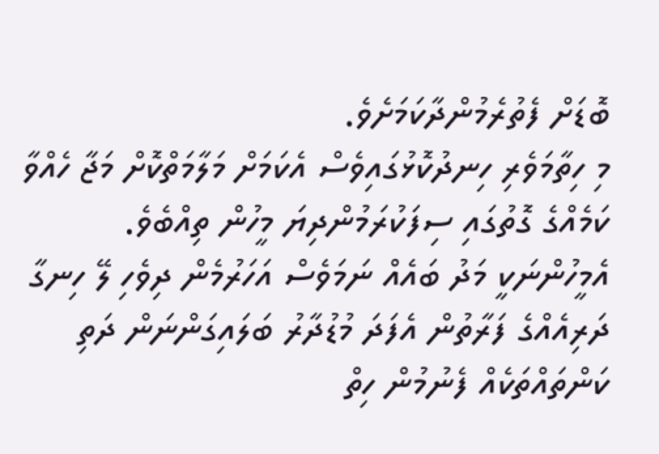ބޮޑަށް ފެތުރެމުންދާކަމަށެވެ.
މި ހިތާމަވެރި ހިނދުކޮޅުގައިވެސް އެކަމަށް މަލާމަތްކޮށް މަޖާ ހެއްވާ ކަމެއްގެ ގޮތުގައި ސިފަކުރަމުންދިޔަ މީހުން ތިއްބެވެ. އެމީހުންނަކީ މަދު ބައެއް ނަމަވެސް އަހަރުމެން ދިވެހި ލޭ ހިނގާ ދަރިއެއްގެ ފަރާތުން އެފަދަ މުޑުދާރު ބަލައިގަންނަން ދަތި ކަންތައްތަކެއް ފެނުމުން ހިތް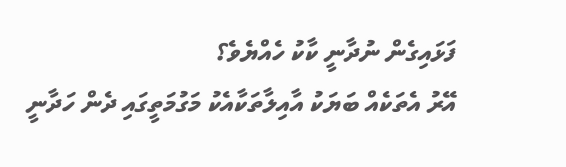ފަޅައިގެން ނުދާނީ ކާކު ހެއްޔެވެ؟
އޭރު އެތަކެއް ބަޔަކު އާއިލާތަކާއެކު މަގުމަތީގައި ދެން ހަދާނީ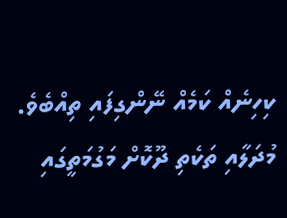ކިހިނެއް ކަމެއް ނޭންގިފައި ތިއްބެވެ. މުދަލާއި ތަކެތި ދޫކޮށް މަގުމަތީގައި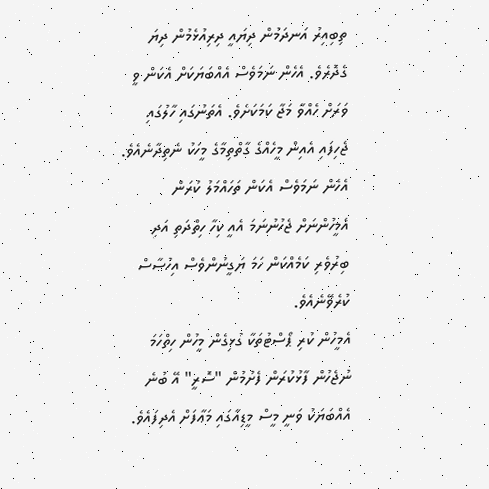ތިބިއިރު އަނދަމުން ދިޔައީ ދިރިއުޅެމުން ދިޔަ ގެދޮރެވެ. އެހެން ނަމަވެސް އެއްބަޔަކަށް އެކަން ވީ ވަރަށް ހެއްވާ މަޖާ ކަމަކަށެވެ. އެތަނުގައި ހާލުގައި ޖެހިފައި އެއިން މީހެއްގެ ގާތްތިމާގެ މީހަކު ނެތިދާނެއެވެ. އެހެން ނަމަވެސް އެކަން ތަހައްމަލު ކުރަން އެމީހުންނަށް ޖެހުނުނަމަ އެއީ ކިހާ ހިތްދަތި އަދި ބިރުވެރި ކަމެއްކަން ހަމަ ޔަގީނުންވެސް އިހުސާސް ކުރެވޭނެއެވެ.
އެމީހުން ކުރި ޕޯސްޓުތަކާ ގުޅިގެން މީހުން ހިތްހަމަ ނުޖެހުން ފާޅުކުރަން ފެށުމުން "ސޮރީ" އޭ ބުނެ އެއްބަޔަކު ވަނީ މީސް މީޑިއާގައި މަޢާފަށް އެދިފައެވެ.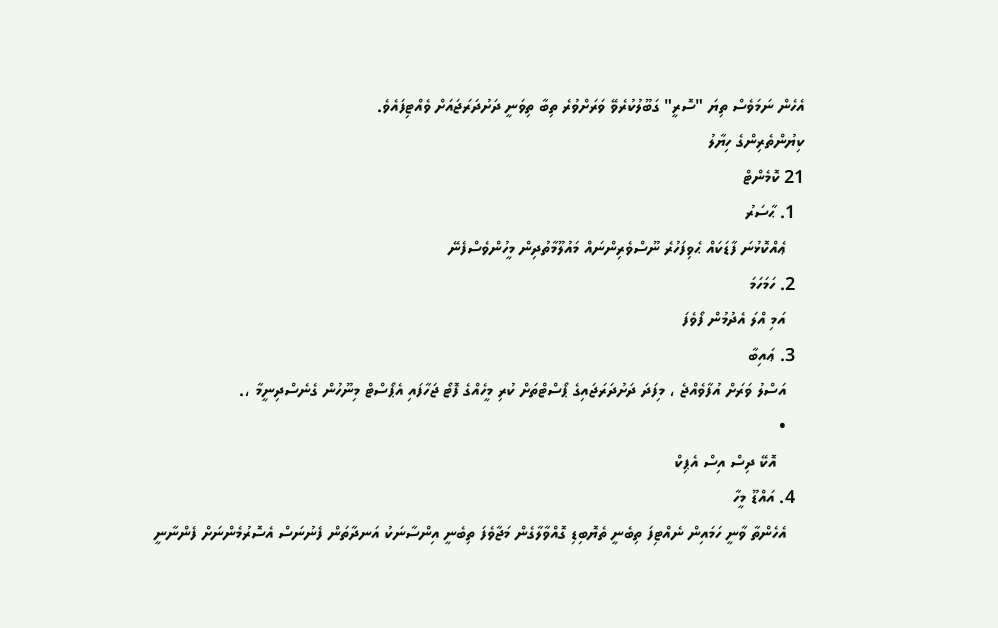އެހެން ނަމަވެސް ތިޔަ "ސޮރީ" ގަބޫލުކުރެވޭ ވަރަށްވުރެ ތިބާ ތިވަނީ ދަށުދަރަޖައަށް ވެއްޓިފައެވެ.
ކިޔުންތެރިންގެ ހިޔާލު
21 ކޮމެންޓް
  1. ޙާސަރު
    ޢެއްކޮޅުނަ ފާޑަކައް ޙެވިފަހުރެ ނޫސްވެރިންނައް މައުލޫމާތުދިން މީހުންވެސްފެނޭ
  2. ހަމަހަމަ
    އަމި އްލަ އެދުމުން ފޯވެފަ
  3. ޢައިބާ
    އަސްލު ވަރަށް އުފާވެއްޖެ ، މިފަދަ ދަށުދަރަޖައިގެ ޕޯސްޓްތަށް ކުރި މީހެއްގެ ފޮޓޯ ޖަހާފައި އެޕޯސްޓް މިނޫހުން ގެނެސްދިނީމާ ،.
    •
      އޮކޭ ދިސް އިސް އެޕިކް
  4. އައްޑޫ މީހާ
    އެހެންތާ ވާނީ ހަމައިން ނެއްޓިފަ ތިބެނީ ތެޔޮބިޑި ގޮއްވާލާގެން މަޖާވެފަ ތިބެނީ އިންސާނަކު އަނދާތަން ފެނުނަސް އެސޮރުމެންނަށް ފެންނާނީ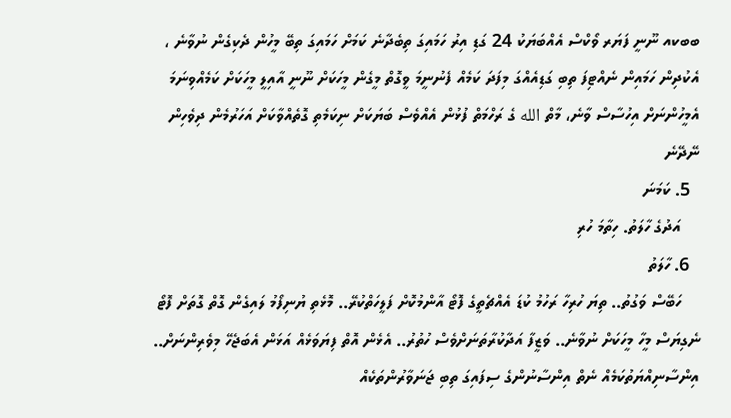ބބކއ ނޫނީ ފަޔަރ ވޯކްސް އެއްބަޔަކު 24 ގަޑި އިރު ހަމައިގަ ތިބެދާނެ ކަމަށް ހަމައިގަ ތިބޭ މީހުން ދެކިގެން ނުވާނެ ، އެކުދިން ހަމައިން ނެއްޓިފަ ތިބި ގަޑިއެއްގަ މިފަދަ ކަމެއް ފެނުނީމަ ވީގޮތް މީގެން މީހަކަށް ނޫނީ އާއިލީ މީހަކަށް ކަމެއްވިނަމަ އެމީހުންނަށް އިހުސާސް ވާނެ، މާތް الله ގެ ރަހްމަތް ފުޅުން އެއްވެސް ބަޔަކަށް ނިކަމެތި ގޮތެއްވާކަށް އަހަރުމެން ދިވެހިން ނޭދޭނެ
  5. ކަމަނަ
    އަދުގެ ހާލަތު. ހިތާމަ ހުރި
  6. ހާލަތު
    ހަބޭސް ވަގުތު.. ތިޔަ ހުރިހާ ރަހުމު ކުޑަ އެއްޗެތީގެ ފޮޓޯ އާންމުކޮށް ފަލީހަތްކުރޭ.. މޮޅެތި ޔުނިފޯމު ލައިގެން ގޮތް ގޮތަށް ފޮޓޯ ނެގިޔަސް މީހާ މީހަކަށް ނުވާނެ.. ވަޒީފާ އަދާކުރާތަނަށްވެސް ހުތުރު.. އެޅެން އޮތް ފިޔަވަޅެއް އަޅަން އެބަޖެހޭ މިވެރިންނަށް.. އިންސާނިއްޔަތުކަމެއް ނެތް އިންސާނުންގެ ސިފައިގަ ތިބި ޖަނަވާރުންތަކެއް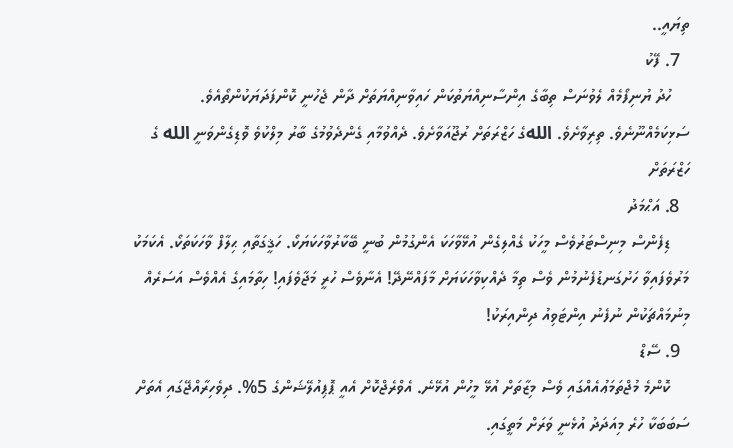ތިޔައީ..
  7. ފޭކު
    ހުދު ޔުނިފޯމެއް ލެވުނަސް ތިބާގެ އިންސާނިއްޔަތުކަން ހައިވާނިއްޔަތަށް ދާން ޖެހުނީ ކޮންފަދަޔަކުންތޯއެވެ. ސަޅިކަމެއްނޫނެވެ. ތިރިވާށެވެ. اللهގެ ހަޒްރަތަށް ރުޖޫއަވާށެވެ. ދެއްވުމާއި ގެންދެވުމުގެ ބާރު މިލްކުވެ ވޮޑިގެންވަނީ الله ގެ ހަޒްރަތަށް
  8. އަޙްމަދު
    ޑިފެންސް މިނިސްޓަރުވެސް މީހަކު ގެއްލިގެން އުޅޭވާހަކަ އެންގުމުން ބުނީ ބޭކާރުވާހަކަޔަކޯ. ހަޤީގަތާއި ޙިލާފް ވާހަކަތަކޯ. އެކަމަކު މަރުވެފައިވާ ހަށުގަނޑުފެނުމުން ވެސް ތިމާ ދެއްކިވާހަކަޔަށް މާފައްނޭދޭ! އެނާވެސް ހުރީ މަޖާވެފައި! ހިތާމައިގެ އެއްވެސް އަސަރެއް މިނުމައްޗަކުން ނުފެނު އިންޓަވިއު ދިންއިރަކު!
  9. ސޭޑް
    ކޮންމެ މުޖްތަމަޢުއެއްގައި ވެސް މިޒާތަށް އުޅޭ މީހުން އުޅޭނެ. އެވްރެޖްކޮށް އެއީ ޕޮޕިއުލޭޝަންގެ 5%. ދިވެހިރާއްޖޭގައި އެތަށް ސަބަބަކާ ހުރެ މިއަދަދު އުޅެނީ ވަރަށް މަތީގައި.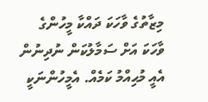މިޒާތުގެ ވާހަކަ ދައްކާ މީހުންގެ ވާހަކަ އަށް ސަމާލުކަން ނުދިނުން އެއީ މުޙިއްމު ކަމެއް. އެމީހުންނަކީ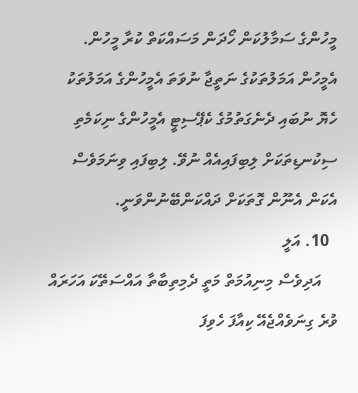މީހުންގެ ސަމާލުކަން ހޯދަން މަސައްކަތް ކުރާ މީހުން. އެމީހުން އަމަލުތަކުގެ ނަތީޖާ ނުވަތަ އެމީހުންގެ އަމަލުތަކު ހެޔޮ ނުބައި ދެނެގަތުމުގެ ކެޕޭސިޓީ އެމީހުންގެ ނިކަމެތި ސިކުނޑިތަކަށް ލިބިފައިއެއް ނުވޭ. ލިބިފައި ވިނަމަވެސް އެކަން އެނޫން ގޮތަކަށް ދައްކަންބޭނުންވަނީ.
  10. އަލީ
    އަދިވެސް މިނިއުމަތް މަތީ ދެމިތިބާތާ އައްސަތޭކަ އަހަރައް ވުރެ ގިނަވެއްޖެއޭ ކިއާފަ ހެވިފަ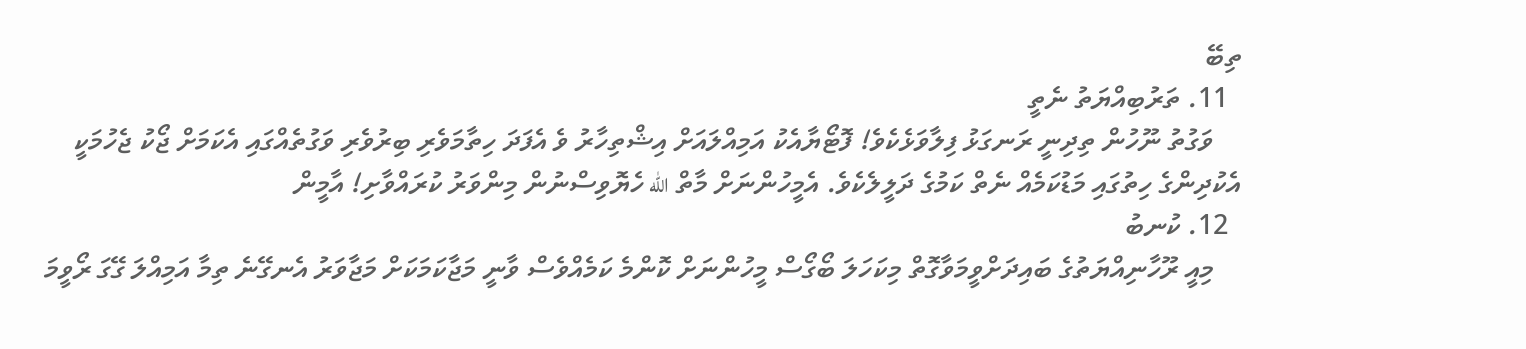ތިބޭ
  11. ތަރުބިއްޔަތު ނެތީ
    ވަގުތު ނޫހުން ތިދިނީ ރަނގަޅު ފިލާވަޅެކެވެ! ފޮޓޯޔާއެކު އަމިއްލައަށް އިޝްތިހާރު ވެ އެފަދަ ހިތާމަވެރި ބިރުވެރި ވަގުތެއްގައި އެކަމަށް ޖޯކު ޖެހުމަކީ އެކުދިންގެ ހިތުގައި މަޑުކަމެއް ނެތް ކަމުގެ ދަލީލެކެވެ. އެމީހުންނަށް މާތް الله ހެޔޮވިސްނުން މިންވަރު ކުރައްވާށި! އާމީން
  12. ކުނބު
    މިއީ ރޫހާނިއްޔަތުގެ ބައިދަށްވީމަވާގޮތް މިކަހަލަ ބޯގޯސް މީހުންނަށް ކޮންމެ ކަމެއްވެސް ވާނީ މަޖާކަމަކަށް މަޖާވަރު އެނގޭނެ ތިމާ އަމިއްލަ ގޭގަ ރޯވީމަ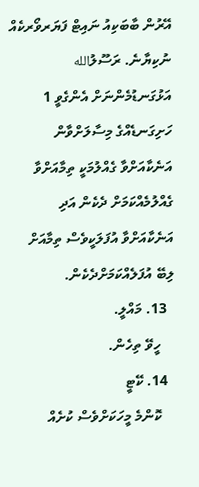އޭރުން ބާބަކިއު ނައިޓް ފަޔަރވޯރކެއް ނުކިޔާނެ. ރަސޫލުالله އަޅުގަނޑުމެންނަށް އެންގެވީ 1 ހަށިގަނޑެއްގެ މިސާލަށްވާން އަނެކާއަށްވާ ގެއްލުމަކީ ތިމާއަށްވާ ގެއްލުމެއްކަމަށް ދެކެން އަދި އަނެކާއަށްވާ އުފަލަކީވެސް ތިމާއަށް ލިބޭ އުފަލެއްކަމަށްދެކެން.
  13. މައްލީ.
    ހީވޭ ތިހެން.
  14. ކޭޓީ
    ކޮންމެ މީހަކަށްވެސް ކުށެއް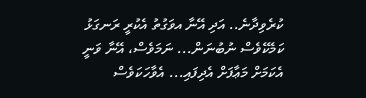ކުރެވިދާނެ.. އަދި އޭނާ އވަގުތު އެކުރީ ރަނގަޅު ކަމެކޭވެސް ނުބުނަން... ނަމަވެސް، އޭނާ ވަނީ އެކަމަށް މަޢާފަށް އެދިފައި... އެވާހަކަވެސް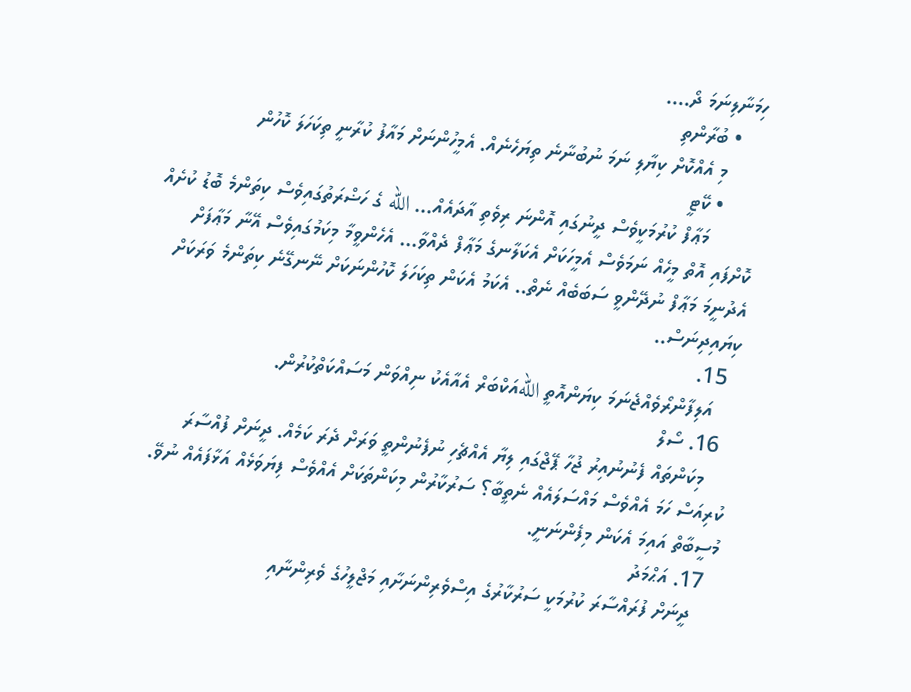ހިމަނާލިނަމަ ދޯ....
    • ބުރާންތި
      މި އެއްކޮށް ކިޔާލި ނަމަ ނުބުނާނެ ތިޔަހެނެއް. އެމީހުންނަށް މައާފު ކުރާނީ ތިކަހަލަ ކޮހުން
      • ކޭޓީ
        މަޢާފް ކުރުމަކީވެސް ދީނުގައި އޮންނަ ރިވެތި އާދައެއް... الله ގެ ހަޟްރަތުގައިވެސް ކިތަންމެ ބޮޑު ކުށެއް ކޮށްފައި އޮތް މީހެއް ނަމަވެސް އެމީހަކަށް އެކަލާނގެ މަޢާފް ދެއްވާ... އެހެންވީމާ މިކަމުގައިވެސް އޭނާ މަޢާފަށް އެދުނީމަ މަޢާފް ނުދޭންވީ ސަބަބެއް ނެތް.. އެކަމު އެކަން ތިކަހަލަ ކޮހުންނަކަށް ނޭނގޭނެ ކިތަންމެ ވަރަކަށް ކިޔައިދިނަސް..
  15.
    އަލިފާންރޯވެއްޖެނަމަ ކިޔަންއޮތީ اللهއަކްބަރް އެއާއެކު ނިއްވަން މަސައްކަތްކުރުން.
  16. ސޯލް
    މިކަންތައް ފެނުނުއިރު ޖުހާ ޕޭޖްގައި ލިޔާ އެއްޗެހި ނުފެނުންތީ ވަރަށް ދެރަ ކަމެއް. ދީނަށް ފުއްސާރަ ކުރިއަސް ހަމަ އެއްވެސް މައްސަލައެއް ނެތީބާ؟ ސަރުކާރުން މިކަންތަކަށް އެއްވެސް ފިޔަވަޅެއް އަޅާފައެއް ނުވޭ. މުސީބާތް އައިމަ އެކަން މިފެންނަނީ.
  17. އަޙްމަދު
    ދީނަށް ފުރައްސާރަ ކުރުމަކީ ސަރުކާރުގެ އިސްވެރިންނަށާއި މަޖްލީހުގެ ވެރިންނާއި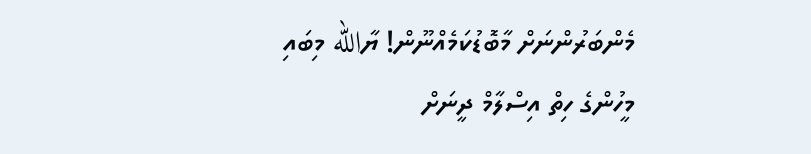މެންބަރުންނަށް މާބޮޑުކަމެއްނޫން! ޔާالله މިބައި މީހުންގެ ހިތް އިސްލާމް ދީނަށް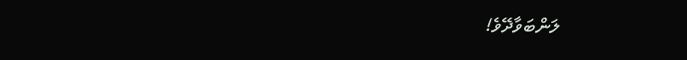ލަންބަވާދޭވެ!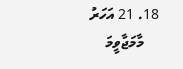18. 21 އަހަރު
    މާމަޖާވީމަ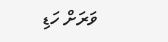ވަރަށް ހަޑި